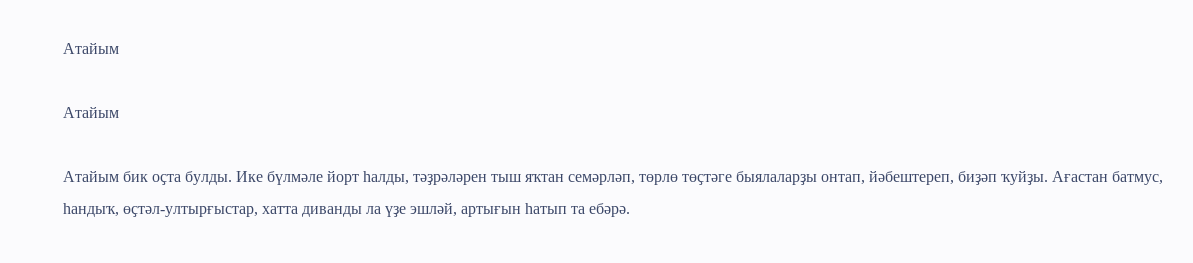Атайым

Атайым

Атайым бик оҫта булды. Ике бүлмәле йорт һалды, тәҙрәләрен тыш яҡтан семәрләп, төрлө төҫтәге быялаларҙы онтап, йәбештереп, биҙәп ҡуйҙы. Ағастан батмус, һандыҡ, өҫтәл-ултырғыстар, хатта диванды ла үҙе эшләй, артығын һатып та ебәрә.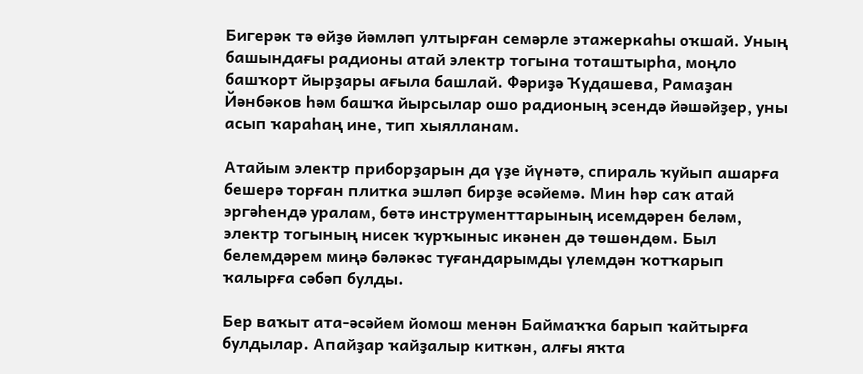Бигерәк тә өйҙө йәмләп ултырған семәрле этажеркаһы оҡшай. Уның башындағы радионы атай электр тогына тоташтырһа, моңло башҡорт йырҙары ағыла башлай. Фәриҙә Ҡудашева, Рамаҙан Йәнбәков һәм башҡа йырсылар ошо радионың эсендә йәшәйҙер, уны асып ҡараһаң ине, тип хыялланам.

Атайым электр приборҙарын да үҙе йүнәтә, спираль ҡуйып ашарға бешерә торған плитка эшләп бирҙе әсәйемә. Мин һәр саҡ атай эргәһендә уралам, бөтә инструменттарының исемдәрен беләм, электр тогының нисек ҡурҡыныс икәнен дә төшөндөм. Был белемдәрем миңә бәләкәс туғандарымды үлемдән ҡотҡарып ҡалырға сәбәп булды.

Бер ваҡыт ата-әсәйем йомош менән Баймаҡҡа барып ҡайтырға булдылар. Апайҙар ҡайҙалыр киткән, алғы яҡта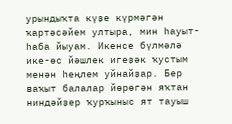урындыҡта күҙе күрмәгән ҡартәсәйем ултыра, мин һауыт-һаба йыуам. Икенсе бүлмәлә ике-өс йәшлек игеҙәк ҡустым менән һеңлем уйнайҙар. Бер ваҡыт балалар йөрөгән яҡтан ниндәйҙер ҡурҡыныс ят тауыш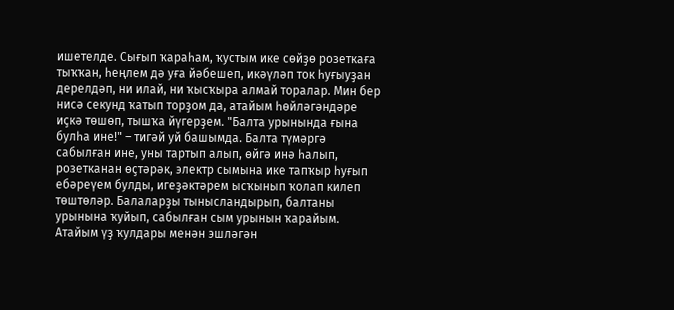ишетелде. Сығып ҡараһам, ҡустым ике сөйҙө розеткаға тыҡҡан, һеңлем дә уға йәбешеп, икәүләп ток һуғыуҙан дерелдәп, ни илай, ни ҡысҡыра алмай торалар. Мин бер нисә секунд ҡатып торҙом да, атайым һөйләгәндәре иҫкә төшөп, тышҡа йүгерҙем. "Балта урынында ғына булһа ине!" – тигәй уй башымда. Балта түмәргә сабылған ине, уны тартып алып, өйгә инә һалып, розетканан өҫтәрәк, электр сымына ике тапҡыр һуғып ебәреүем булды, игеҙәктәрем ысҡынып ҡолап килеп төштөләр. Балаларҙы тынысландырып, балтаны урынына ҡуйып, сабылған сым урынын ҡарайым. Атайым үҙ ҡулдары менән эшләгән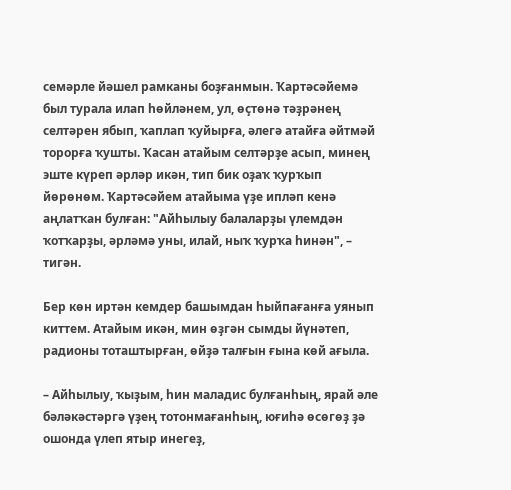семәрле йәшел рамканы боҙғанмын. Ҡартәсәйемә был турала илап һөйләнем, ул, өҫтөнә тәҙрәнең селтәрен ябып, ҡаплап ҡуйырға, әлегә атайға әйтмәй торорға ҡушты. Ҡасан атайым селтәрҙе асып, минең эште күреп әрләр икән, тип бик оҙаҡ ҡурҡып йөрөнөм. Ҡартәсәйем атайыма үҙе ипләп кенә аңлатҡан булған: "Айһылыу балаларҙы үлемдән ҡотҡарҙы, әрләмә уны, илай, ныҡ ҡурҡа һинән", – тигән.

Бер көн иртән кемдер башымдан һыйпағанға уянып киттем. Атайым икән, мин өҙгән сымды йүнәтеп, радионы тоташтырған, өйҙә талғын ғына көй ағыла.

– Айһылыу, ҡыҙым, һин маладис булғанһың, ярай әле бәләкәстәргә үҙең тотонмағанһың, юғиһә өсөгөҙ ҙә ошонда үлеп ятыр инегеҙ,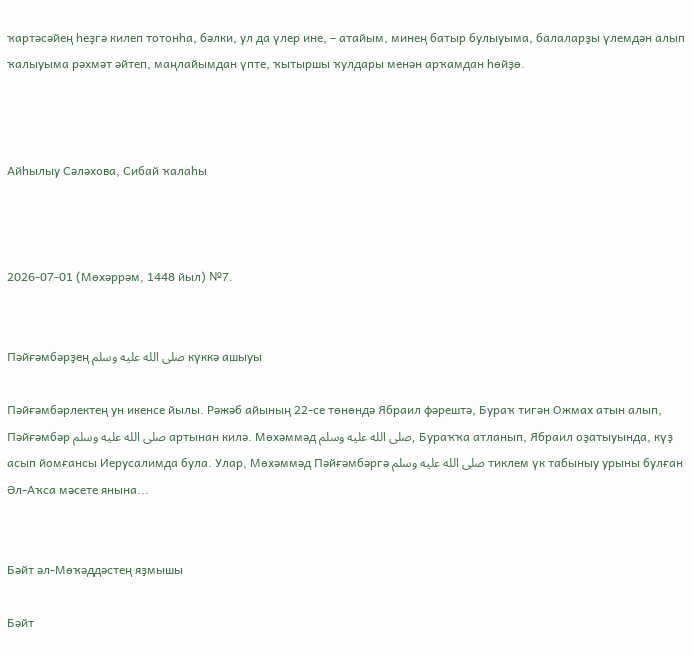ҡартәсәйең һеҙгә килеп тотонһа, бәлки, ул да үлер ине, – атайым, минең батыр булыуыма, балаларҙы үлемдән алып ҡалыуыма рәхмәт әйтеп, маңлайымдан үпте, ҡытыршы ҡулдары менән арҡамдан һөйҙө.



Айһылыу Сәләхова, Сибай ҡалаһы



2026-07-01 (Мөхәррәм, 1448 йыл) №7.


Пәйғәмбәрҙең صلى الله عليه وسلم күккә ашыуы

Пәйғәмбәрлектең ун икенсе йылы. Рәжәб айының 22-се төнөндә Ябраил фәрештә, Бураҡ тигән Ожмах атын алып, Пәйғәмбәр صلى الله عليه وسلم артынан килә. Мөхәммәд صلى الله عليه وسلم, Бураҡҡа атланып, Ябраил оҙатыуында, күҙ асып йомғансы Иерусалимда була. Улар, Мөхәммәд Пәйғәмбәргә صلى الله عليه وسلم тиклем үк табыныу урыны булған Әл-Аҡса мәсете янына...


Бәйт әл-Мөҡәддәстең яҙмышы

Бәйт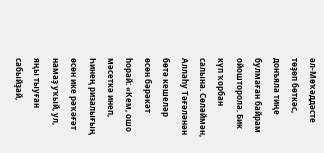әл-Мөҡәддәсте төҙөп бөткәс, донъяла тиңе булмаған байрам ойошторола. Бик күп ҡорбан салына. Сөләймән, Аллаһу Тәғәләнән бөтә кешеләр өсөн бәрәкәт һорай: «Кем, ошо мәсеткә инеп, Һинең ризалығың өсөн ике рәҡәғәт намаҙ уҡый, ул, яңы тыуған сабыйҙай,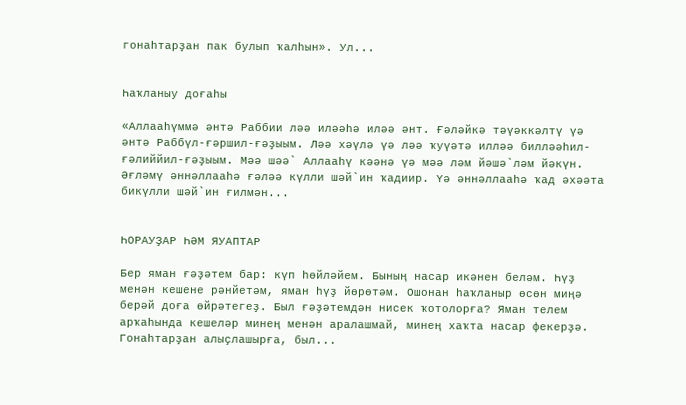гонаһтарҙан пак булып ҡалһын». Ул...


Һаҡланыу доғаһы

«Аллааһүммә әнтә Раббии ләә иләәһә иләә әнт. Ғәләйкә тәүәккәлтү үә әнтә Раббүл-ғәршил-ғәҙыым. Ләә хәүлә үә ләә ҡуүәтә илләә билләәһил-ғәлиййил-ғәҙыым. Мәә шәә` Аллааһү кәәнә үә мәә ләм йәшә`ләм йәкүн. Әғләмү әннәллааһә ғәләә күлли шәй`ин ҡадиир. Үә әннәллааһә ҡад әхәәта бикүлли шәй`ин ғилмән...


ҺОРАУҘАР ҺӘМ ЯУАПТАР

Бер яман ғәҙәтем бар: күп һөйләйем. Бының насар икәнен беләм. Һүҙ менән кешене рәнйетәм, яман һүҙ йөрөтәм. Ошонан һаҡланыр өсөн миңә берәй доға өйрәтегеҙ. Был ғәҙәтемдән нисек ҡотолорға? Яман телем арҡаһында кешеләр минең менән аралашмай, минең хаҡта насар фекерҙә. Гонаһтарҙан алыҫлашырға, был...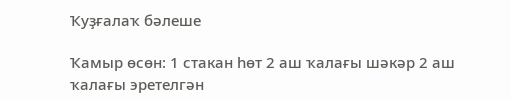Ҡуҙғалаҡ бәлеше

Ҡамыр өсөн: 1 стакан һөт 2 аш ҡалағы шәкәр 2 аш ҡалағы эретелгән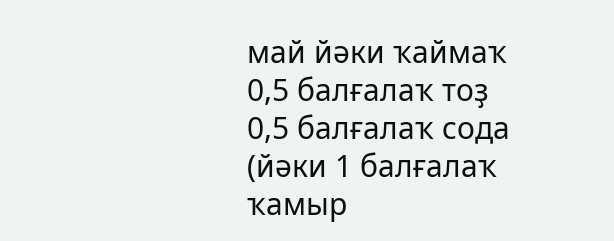май йәки ҡаймаҡ 0,5 балғалаҡ тоҙ 0,5 балғалаҡ сода (йәки 1 балғалаҡ ҡамыр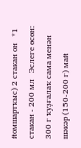йомшартҡыс) 2 стакан он   *1 стакан - 200 мл   Эслеге өсөн: 300 г ҡуҙғалаҡ сама менән шәкәр (150-200 г) май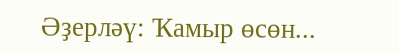Әҙерләү: Ҡамыр өсөн...